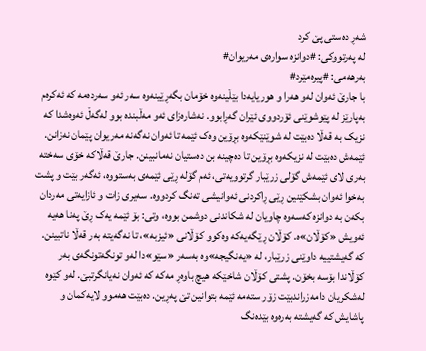شەڕ دەستی پێ کرد
لە پەرتووکی: #دوانزە سوارەی مەریوان#
بەرهەمی: #پیرەمێرد#
با جارێ ئەوان لەو هەرا و هوریایەدا بێڵینەوە خۆمان بگەڕێینەوە سەر ئەو سەردەمە کە ئەکرەم بەپارێز لە پێوشوێنی ئۆردووی ئێران گەڕابوو. نەشارەزای ئەو مەڵبندە بوو لەگەڵ ئەوەشدا کە نزیک بە قەڵا دەبێت لە شوێنێکەوە بڕۆین وەک ئێمە تا ئەوان نەگەنە مەریوان پێمان نەزانن.
ئێمەش دەبێت لە نزیکەوە بڕۆین تا دەچینە بن دەستیان نەمانبینن. جارێ قەڵاکە خۆی سەختە بەری لای ئێمەش گۆلی زرێبار گرتوویەتی، ئەم گۆلە ڕێی ئێمەی بەستووە، ئەگەر بێت و پشت بەخوا ئەوان بشکێنین ڕێی ڕاکردنی ئەوانیشی تەنگ کردووە. سەیری زات و ئازایەتی مەردان بکەن بە دوانزە کەسەوە چاویان لە شکاندنی دوشمن بووە، وتی: بۆ ئێمە یەک ڕێ پەنا هەیە ئەویش «کۆڵان»ە. کۆڵان ڕێگەیەکە وەکوو کۆڵانی «ئیزبە»، تا نەگەیتە بەر قەڵا ناتبینن.
کە گەیشتییە داوێنی زرێبار، لە «یەنگیجە»وە بەسەر «سێو»دا لەو تونگەتونگەی بەر کۆڵاندا بۆسە بخۆن. پشتی کۆڵان شاخێکە هیچ باوەڕ مەکە کە ئەوان نەیانگرتبێ. لەو کێوە لەشکریان دامەزراندبێت زۆر ستەمە ئێمە بتوانین تێ پەڕین. دەبێت هەموو لایەکمان و پاشایش کە گەیشتە بەرەوە بێدەنگ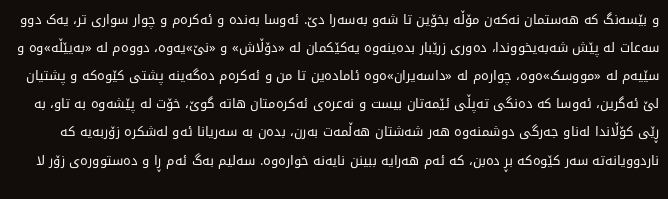و بێسەنگ کە هەستمان نەکەن مۆڵە بخۆین تا شەو بەسەرا دێ. ئەوسا بەندە و ئەکرەم و چوار سواری تر، یەک دوو سەعات لە پێش شەبەیخووندا، دەوری زرێبار بدەینەوە یەکێکمان لە «دۆڵاش» و «نێ»یەوە، دووەم لە «بەیێڵە»وە و سێیەم لە «مووسک»ەوە، چوارەم لە «داسەیران»ەوە ئامادەین تا من و ئەکرەم دەگەینە پشتی کێوەکە و پشتیان لێ ئەگرین، ئەوسا کە دەنگی تەپڵی ئێمەتان بیست و نەعرەی ئەکرەمتان هاتە گوێ، خۆت لە پێشەوە بە تاو، بە ڕێی کۆڵاندا لەناو جەرگی دوشمنەوە هەر شەشتان هەڵمەت بەرن، بدەن بە سەریانا ئەو لەشکرە زۆربەیە کە ناردوویانەتە سەر کێوەکە بڕ دەبن، کە ئەم هەرایە ببینن نایەنە خوارەوە. سەلیم بەگ ئەم ڕا و دەستوورەی زۆر لا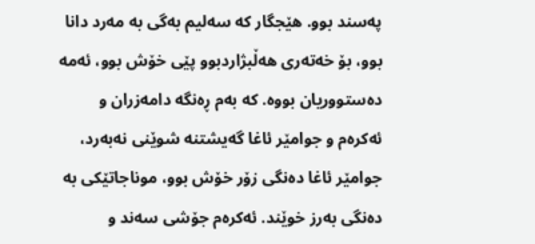پەسند بوو. هێجگار کە سەلیم بەگی بە مەرد دانا بوو، بۆ خەتەری هەڵبژاردبوو پێی خۆش بوو، ئەمە دەستووریان بووە. کە بەم ڕەنگە دامەزران و ئەکرەم و جوامێر ئاغا گەیشتنە شوێنی نەبەرد، جوامێر ئاغا دەنگی زۆر خۆش بوو، موناجاتێکی بە دەنگی بەرز خوێند. ئەکرەم جۆشی سەند و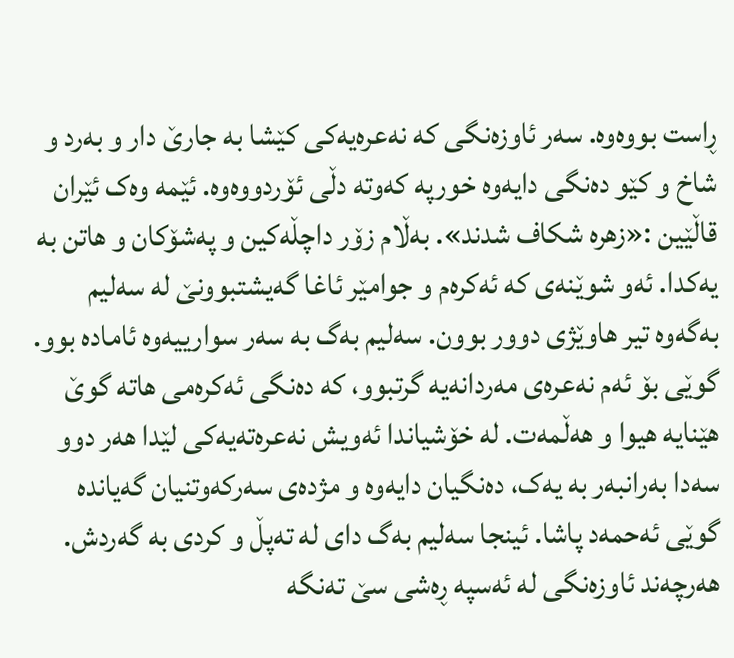ڕاست بووەوە. سەر ئاوزەنگی کە نەعرەیەکی کێشا بە جارێ دار و بەرد و شاخ و کێو دەنگی دایەوە خورپە کەوتە دڵی ئۆردووەوە. ئێمە وەک ئێران قاڵێین :«زهره شکاف شدند». بەڵام زۆر داچڵەکین و پەشۆکان و هاتن بە یەکدا. ئەو شوێنەی کە ئەکرەم و جوامێر ئاغا گەیشتبوونێ لە سەلیم بەگەوە تیر هاوێژی دوور بوون. سەلیم بەگ بە سەر سوارییەوە ئامادە بوو. گوێی بۆ ئەم نەعرەی مەردانەیە گرتبوو، کە دەنگی ئەکرەمی هاتە گوێ هێنایە هیوا و هەڵمەت. لە خۆشیاندا ئەویش نەعرەتەیەکی لێدا هەر دوو سەدا بەرانبەر بە یەک، دەنگیان دایەوە و مژدەی سەرکەوتنیان گەیاندە گوێی ئەحمەد پاشا. ئینجا سەلیم بەگ دای لە تەپڵ و کردی بە گەردش.
هەرچەند ئاوزەنگی لە ئەسپە ڕەشی سێ تەنگە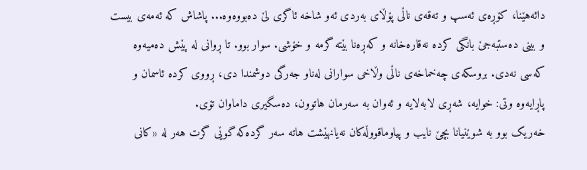دائەهێنا، کۆڕەی ئەسپ و تەقەی ناڵی پۆڵای بەردی ئەو شاخە ئاگری لێ دەبووەوە... پاشاش کە ئەمەی بیست و بینی دەستبەجێ بانگی کردە نەقارەخانە و کەڕەنا بێتە گرمە و خۆشی. سوار بوو. تا ڕوانی لە پێش دەمیەوە کەسی نەدی. بروسکەی چەخماخەی ناڵی وڵاخی سوارانی لەناو جەرگی دوشمندا دی، ڕووی کردە ئاسمان و پاڕایەوە وتی: خوایە، شەڕی لابەلایە و ئەوان بە سەرمان هاتوون، دەسگیری داماوان تۆی.
خەریک بوو بە شوێنیانا بچێ نایب و پیاوماقووڵەکان نەیانهێشت هاتە سەر گردەکە گوێی گرت هەر لە «کانی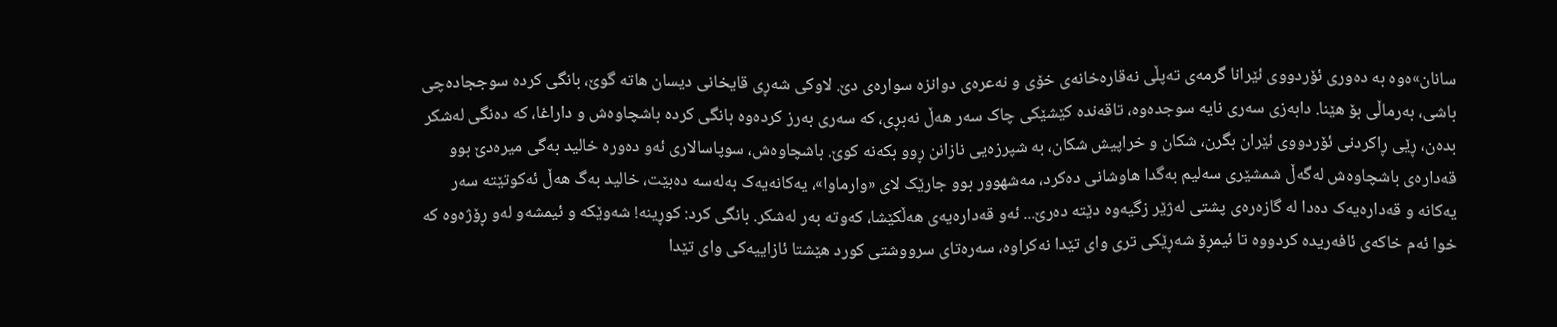سانان»ەوە بە دەوری ئۆردووی ئێرانا گرمەی تەپڵی نەقارەخانەی خۆی و نەعرەی دوانزە سوارەی دێ. لاوکی شەڕی قایخانی دیسان هاتە گوێ، بانگی کردە سوججادەچی باشی، بەرماڵی بۆ هێنا. دابەزی سەری نایە سوجدەوە، تاقەندە کێشێکی چاک سەر هەڵ نەبڕی، کە سەری بەرز کردەوە بانگی کردە باشچاوەش و داراغا، کە دەنگی لەشکر بدەن، ڕێی ڕاکردنی ئۆردووی ئێران بگرن، شکان و خراپیش شکان، بە شپرزەیی نازانن ڕوو بکەنە کوێ. باشچاوەش، سوپاسالاری ئەو دەورە خالید بەگی میرەدێ بوو قەدارەی باشچاوەش لەگەڵ شمشێری سەلیم بەگدا هاوشانی دەکرد، مەشهوور بوو جارێک لای «وارماوا»، یەکانەیەک بەلەسە دەبێت، خالید بەگ هەڵ ئەکوتێتە سەر یەکانە و قەدارەیەک دەدا لە گازەرەی پشتی لەژێر زگیەوە دێتە دەرێ... ئەو قەدارەیەی هەڵکێشا، کەوتە بەر لەشکر. بانگی کرد: کوڕینە! شەوێکە و ئیمشەو لەو ڕۆژەوە کە خوا ئەم خاکەی ئافەریدە کردووە تا ئیمڕۆ شەڕێکی تری وای تێدا نەکراوە، سەرەتای سرووشتی کورد هێشتا ئازاییەکی وای تێدا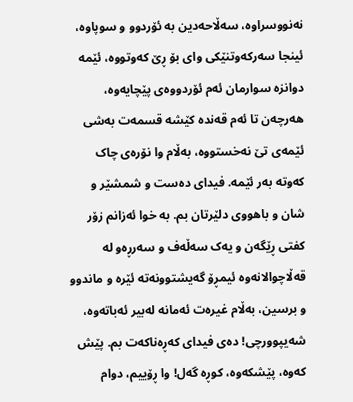نەنووسراوە، سەڵاحەدین بە ئۆردوو و سوپاوە، ئینجا سەرکەوتنێکی وای بۆ ڕێ کەوتووە، ئێمە دوانزە سوارمان ئەم ئۆردووەی پێچایەوە، هەرچەن تا ئەم قەندە کێشە قسمەت بەشی ئێمەی تێ نەخستووە، بەڵام وا نۆرەی چاک کەوتە بەر ئێمە. فیدای دەست و شمشێر و شان و باهووی دلێرتان بم. بە خوا ئەزانم زۆر کفتی ڕێگەن و یەک سەڵەف و سەرڕەو لە قەڵاچوالانەوە ئیمڕۆ گەیشتوونەتە ئێرە و ماندوو و برسین، بەڵام غیرەت ئەمانە لەبیر ئەباتەوە، شەیپوورچی! دەی فیدای کەڕەناکەت بم. پێش کەوە، پێشکەوە، کوڕە گەل! وا ڕۆییم، دوام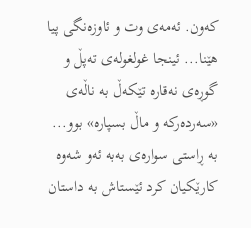کەون. ئەمەی وت و ئاوزەنگی پیا هێنا... ئینجا غولغولەی تەپڵ و گوڕەی نەقارە تێکەڵ بە ناڵەی «سەردەرکە و ماڵ بسپارە» بوو... بە ڕاستی سوارەی بەبە ئەو شەوە کارێکیان کرد ئێستاش بە داستان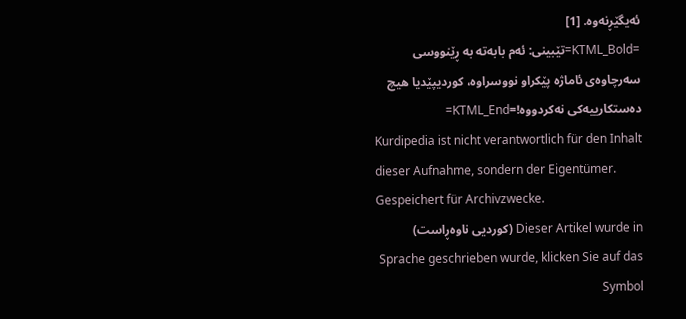ئەیگێڕنەوە. [1]
=KTML_Bold=تێبینی: ئەم بابەتە بە ڕێنووسی سەرچاوەی ئاماژە پێکراو نووسراوە، کوردیپێدیا هیچ دەستکارییەکی نەکردووە!=KTML_End=
Kurdipedia ist nicht verantwortlich für den Inhalt dieser Aufnahme, sondern der Eigentümer. Gespeichert für Archivzwecke.
Dieser Artikel wurde in (کوردیی ناوەڕاست) Sprache geschrieben wurde, klicken Sie auf das Symbol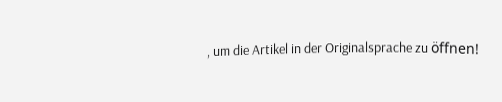, um die Artikel in der Originalsprache zu öffnen!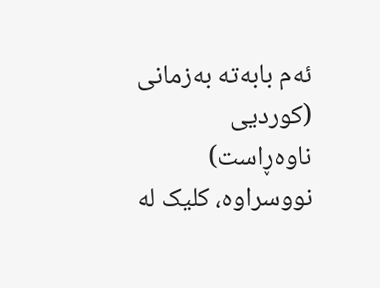ئەم بابەتە بەزمانی (کوردیی ناوەڕاست) نووسراوە، کلیک لە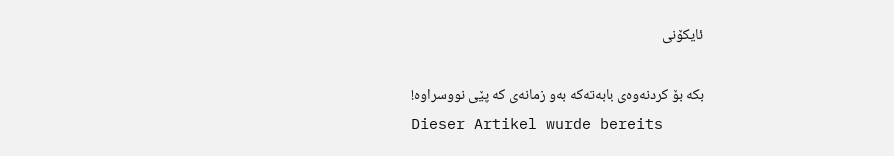ئایکۆنی

بکە بۆ کردنەوەی بابەتەکە بەو زمانەی کە پێی نووسراوە!
Dieser Artikel wurde bereits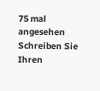75 mal angesehen
Schreiben Sie Ihren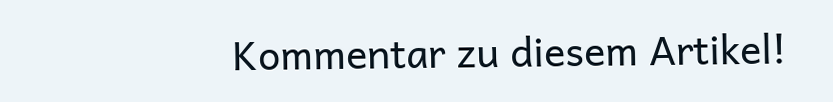Kommentar zu diesem Artikel!